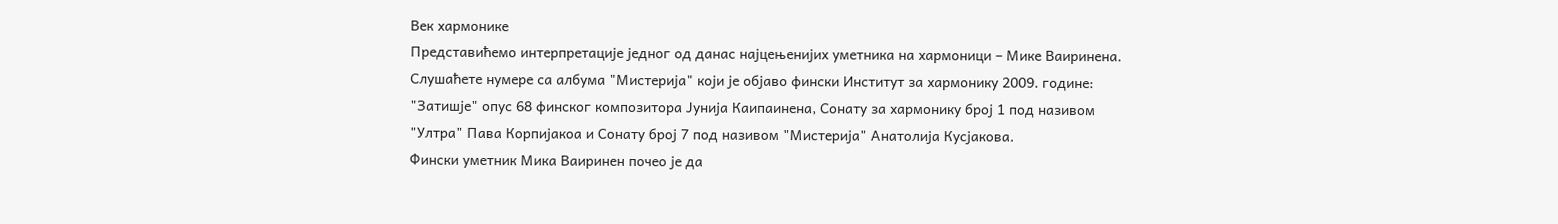Век хармонике
Представићемо интерпретације једног од данас најцењенијих уметника на хармоници – Мике Ваиринена. Слушаћете нумере са албума "Мистерија" који је објаво фински Институт за хармонику 2009. године: "Затишје" опус 68 финског композитора Јунија Каипаинена, Сонату за хармонику број 1 под називом "Ултра" Пава Корпијакоа и Сонату број 7 под називом "Мистерија" Анатолија Кусјакова.
Фински уметник Мика Ваиринен почео је да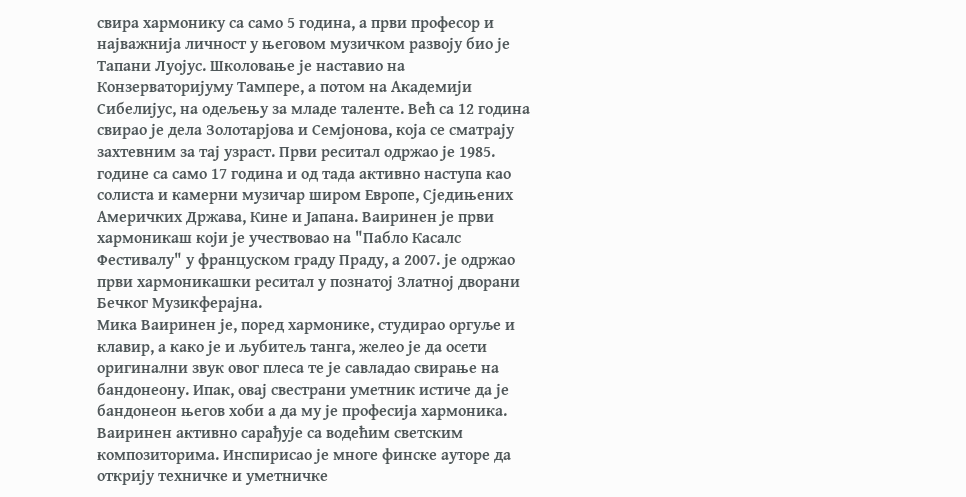свира хармонику са само 5 година, а први професор и најважнија личност у његовом музичком развоју био је Тапани Луојус. Школовање је наставио на Конзерваторијуму Тампере, а потом на Академији Сибелијус, на одељењу за младе таленте. Већ са 12 година свирао је дела Золотарјова и Семјонова, која се сматрају захтевним за тај узраст. Први реситал одржао је 1985. године са само 17 година и од тада активно наступа као солиста и камерни музичар широм Европе, Сједињених Америчких Држава, Кине и Јапана. Ваиринен је први хармоникаш који је учествовао на "Пабло Касалс Фестивалу" у француском граду Праду, а 2007. је одржао први хармоникашки реситал у познатој Златној дворани Бечког Музикферајна.
Мика Ваиринен је, поред хармонике, студирао оргуље и клавир, а како је и љубитељ танга, желео је да осети оригинални звук овог плеса те је савладао свирање на бандонеону. Ипак, овај свестрани уметник истиче да је бандонеон његов хоби а да му је професија хармоника.
Ваиринен активно сарађује са водећим светским композиторима. Инспирисао је многе финске ауторе да открију техничке и уметничке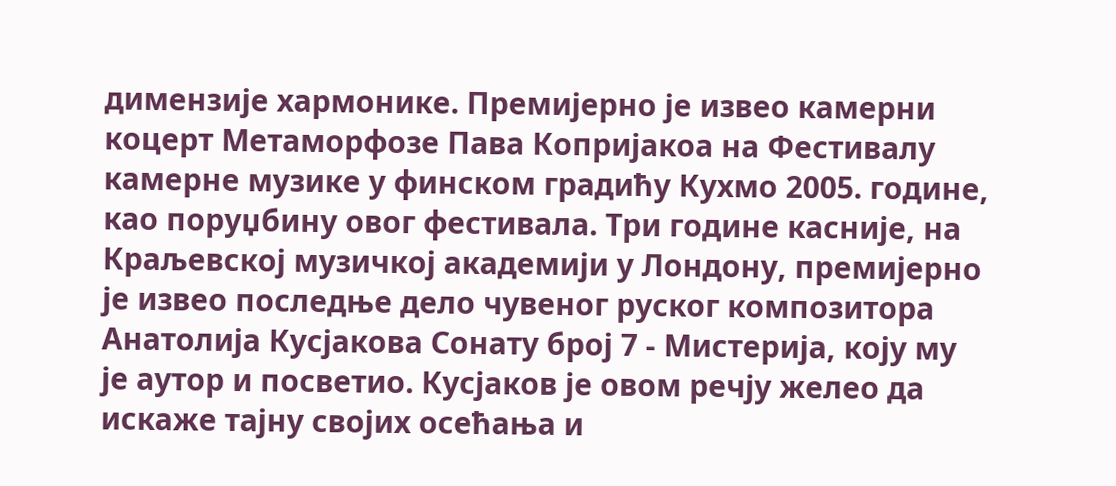димензије хармонике. Премијерно је извео камерни коцерт Метаморфозе Пава Копријакоа на Фестивалу камерне музике у финском градићу Кухмо 2005. године, као поруџбину овог фестивала. Три године касније, на Краљевској музичкој академији у Лондону, премијерно је извео последње дело чувеног руског композитора Анатолија Кусјакова Сонату број 7 - Мистерија, коју му је аутор и посветио. Кусјаков је овом речју желео да искаже тајну својих осећања и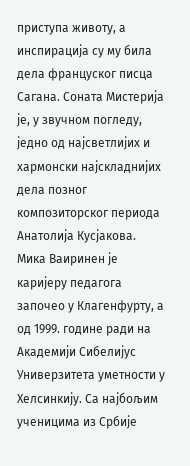приступа животу, а инспирација су му била дела француског писца Сагана. Соната Мистерија је, у звучном погледу, једно од најсветлијих и хармонски најскладнијих дела позног композиторског периода Анатолија Кусјакова.
Мика Ваиринен је каријеру педагога започео у Клагенфурту, а од 1999. године ради на Академији Сибелијус Универзитета уметности у Хелсинкију. Са најбољим ученицима из Србије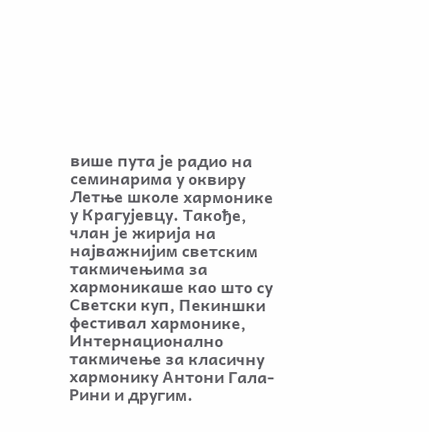више пута је радио на семинарима у оквиру Летње школе хармонике у Крагујевцу. Такође, члан је жирија на најважнијим светским такмичењима за хармоникаше као што су Светски куп, Пекиншки фестивал хармонике, Интернационално такмичење за класичну хармонику Антони Гала-Рини и другим.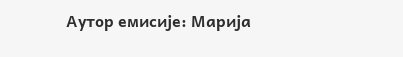Аутор емисије: Марија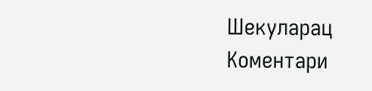Шекуларац
Коментари